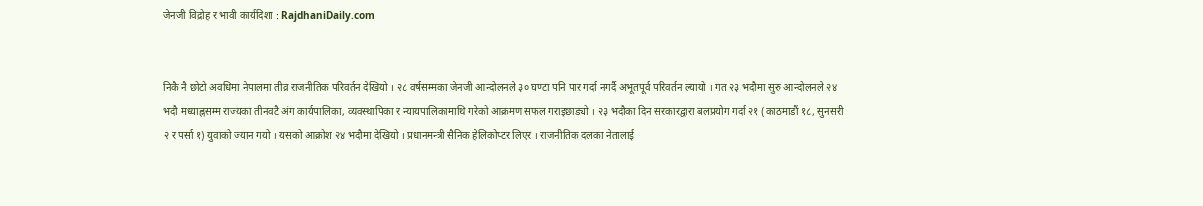जेनजी विद्रोह र भावी कार्यदिशा : RajdhaniDaily.com


निकै नै छोटो अवधिमा नेपालमा तीव्र राजनीतिक परिवर्तन देखियो । २८ वर्षसम्मका जेनजी आन्दोलनले ३० घण्टा पनि पार गर्दा नगर्दै अभूतपूर्व परिवर्तन ल्यायो । गत २३ भदौमा सुरु आन्दोलनले २४ भदौ मध्याह्नसम्म राज्यका तीनवटै अंग कार्यपालिका, व्यवस्थापिका र न्यायपालिकामाथि गरेको आक्रमण सफल गराइछाड्यो । २३ भदौका दिन सरकारद्वारा बलप्रयोग गर्दा २१ (काठमाडौं १८, सुनसरी २ र पर्सा १) युवाको ज्यान गयो । यसको आक्रोश २४ भदौमा देखियो । प्रधानमन्त्री सैनिक हेलिकोप्टर लिएर । राजनीतिक दलका नेतालाई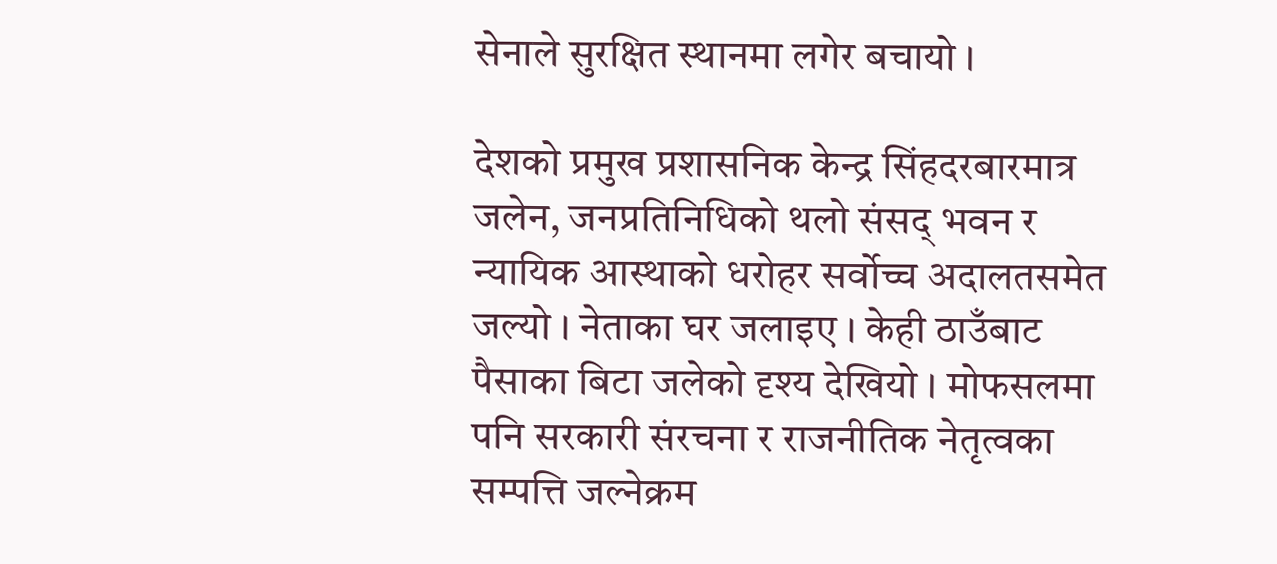सेनाले सुरक्षित स्थानमा लगेर बचायो ।

देशको प्रमुख प्रशासनिक केन्द्र सिंहदरबारमात्र जलेन, जनप्रतिनिधिको थलो संसद् भवन र न्यायिक आस्थाको धरोहर सर्वोच्च अदालतसमेत जल्यो । नेताका घर जलाइए । केही ठाउँबाट पैसाका बिटा जलेको दृश्य देखियो । मोफसलमा पनि सरकारी संरचना र राजनीतिक नेतृत्वका सम्पत्ति जल्नेक्रम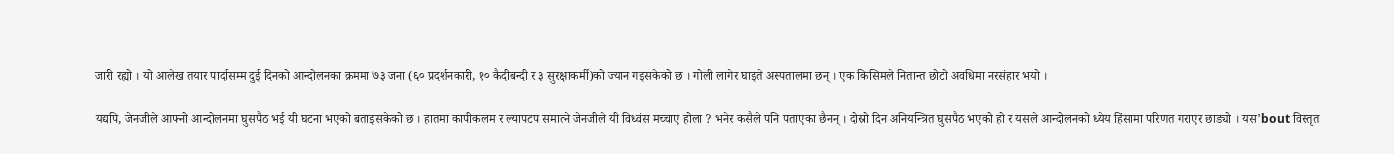जारी रह्यो । यो आलेख तयार पार्दासम्म दुई दिनको आन्दोलनका क्रममा ७३ जना (६० प्रदर्शनकारी, १० कैदीबन्दी र ३ सुरक्षाकर्मी)को ज्यान गइसकेको छ । गोली लागेर घाइते अस्पतालमा छन् । एक किसिमले नितान्त छोटो अवधिमा नरसंहार भयो ।

यद्यपि, जेनजीले आफ्नो आन्दोलनमा घुसपैठ भई यी घटना भएको बताइसकेको छ । हातमा कापीकलम र ल्यापटप समात्ने जेनजीले यी विध्वंस मच्चाए होला ? भनेर कसैले पनि पताएका छैनन् । दोस्रो दिन अनियन्त्रित घुसपैठ भएको हो र यसले आन्दोलनको ध्येय हिंसामा परिणत गराएर छाड्यो । यस’bout विस्तृत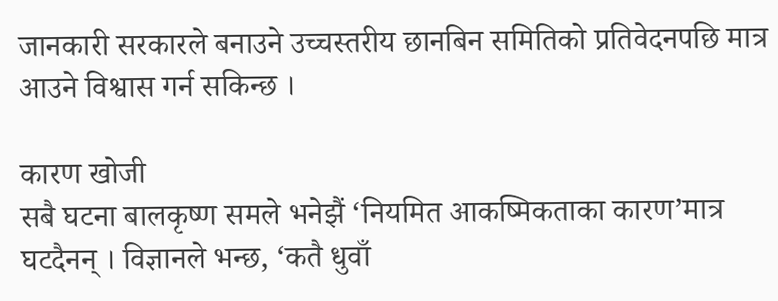जानकारी सरकारले बनाउने उच्चस्तरीय छानबिन समितिको प्रतिवेदनपछि मात्र आउने विश्वास गर्न सकिन्छ ।

कारण खोजी
सबै घटना बालकृष्ण समले भनेझैं ‘नियमित आकष्मिकताका कारण’मात्र घटदैनन् । विज्ञानले भन्छ, ‘कतै धुवाँ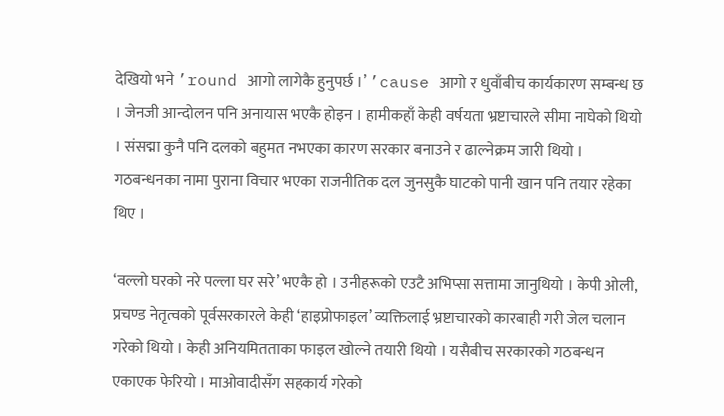देखियो भने ’round आगो लागेकै हुनुपर्छ ।’ ’cause आगो र धुवाँबीच कार्यकारण सम्बन्ध छ । जेनजी आन्दोलन पनि अनायास भएकै होइन । हामीकहाँ केही वर्षयता भ्रष्टाचारले सीमा नाघेको थियो । संसद्मा कुनै पनि दलको बहुमत नभएका कारण सरकार बनाउने र ढाल्नेक्रम जारी थियो । गठबन्धनका नामा पुराना विचार भएका राजनीतिक दल जुनसुकै घाटको पानी खान पनि तयार रहेका थिए ।

‘वल्लो घरको नरे पल्ला घर सरे’ भएकै हो । उनीहरूको एउटै अभिप्सा सत्तामा जानुथियो । केपी ओली, प्रचण्ड नेतृत्वको पूर्वसरकारले केही ‘हाइप्रोफाइल’ व्यक्तिलाई भ्रष्टाचारको कारबाही गरी जेल चलान गरेको थियो । केही अनियमितताका फाइल खोल्ने तयारी थियो । यसैबीच सरकारको गठबन्धन एकाएक फेरियो । माओवादीसँग सहकार्य गरेको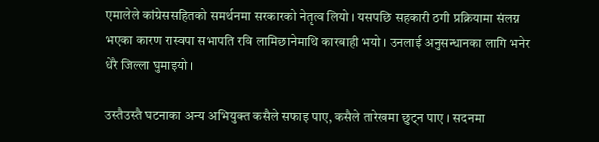एमालेले कांग्रेससहितको समर्थनमा सरकारको नेतृत्व लियो । यसपछि सहकारी ठगी प्रक्रियामा संलग्न भएका कारण रास्वपा सभापति रवि लामिछानेमाथि कारबाही भयो । उनलाई अनुसन्धानका लागि भनेर धेरै जिल्ला घुमाइयो ।

उस्तैउस्तै घटनाका अन्य अभियुक्त कसैले सफाइ पाए, कसैले तारेखमा छुट्न पाए । सदनमा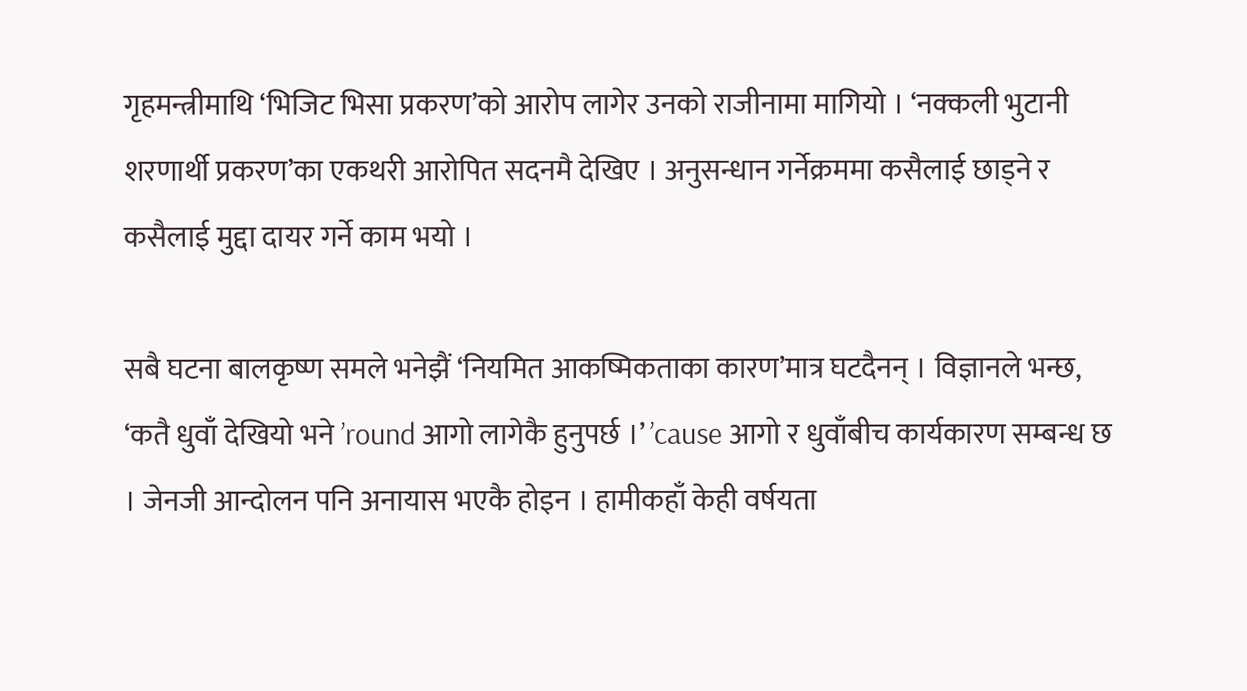गृहमन्त्रीमाथि ‘भिजिट भिसा प्रकरण’को आरोप लागेर उनको राजीनामा मागियो । ‘नक्कली भुटानी शरणार्थी प्रकरण’का एकथरी आरोपित सदनमै देखिए । अनुसन्धान गर्नेक्रममा कसैलाई छाड्ने र कसैलाई मुद्दा दायर गर्ने काम भयो ।

सबै घटना बालकृष्ण समले भनेझैं ‘नियमित आकष्मिकताका कारण’मात्र घटदैनन् । विज्ञानले भन्छ, ‘कतै धुवाँ देखियो भने ’round आगो लागेकै हुनुपर्छ ।’ ’cause आगो र धुवाँबीच कार्यकारण सम्बन्ध छ । जेनजी आन्दोलन पनि अनायास भएकै होइन । हामीकहाँ केही वर्षयता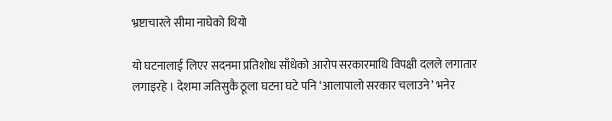भ्रष्टाचारले सीमा नाघेको थियो

यो घटनालाई लिएर सदनमा प्रतिशोध साँधेको आरोप सरकारमाथि विपक्षी दलले लगातार लगाइरहे । देशमा जतिसुकै ठूला घटना घटे पनि ‘आलापालो सरकार चलाउने’ भनेर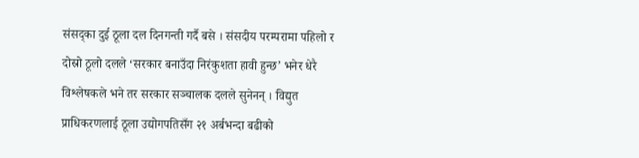संसद्का दुई ठूला दल दिनगन्ती गर्दै बसे । संसदीय परम्परामा पहिलो र दोस्रो ठूलो दलले ‘सरकार बनाउँदा निरंकुशता हावी हुन्छ’ भनेर धेरै विश्लेषकले भने तर सरकार सञ्चालक दलले सुनेनन् । विद्युत प्राधिकरणलाई ठूला उद्योगपतिसँग २१ अर्बभन्दा बढीको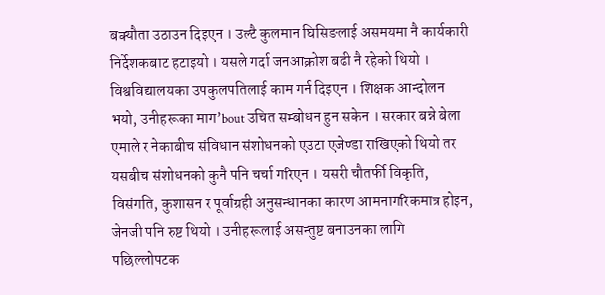बक्यौता उठाउन दिइएन । उल्टै कुलमान घिसिङलाई असमयमा नै कार्यकारी निर्देशकबाट हटाइयो । यसले गर्दा जनआक्रोश बढी नै रहेको थियो । विश्वविद्यालयका उपकुलपतिलाई काम गर्न दिइएन । शिक्षक आन्दोलन भयो, उनीहरूका माग’bout उचित सम्बोधन हुन सकेन । सरकार बन्ने बेला एमाले र नेकाबीच संविधान संशोधनको एउटा एजेण्डा राखिएको थियो तर यसबीच संशोधनको कुनै पनि चर्चा गरिएन । यसरी चौतर्फी विकृति, विसंगति, कुशासन र पूर्वाग्रही अनुसन्धानका कारण आमनागरिकमात्र होइन, जेनजी पनि रुष्ट थियो । उनीहरूलाई असन्तुष्ट बनाउनका लागि पछिल्लोपटक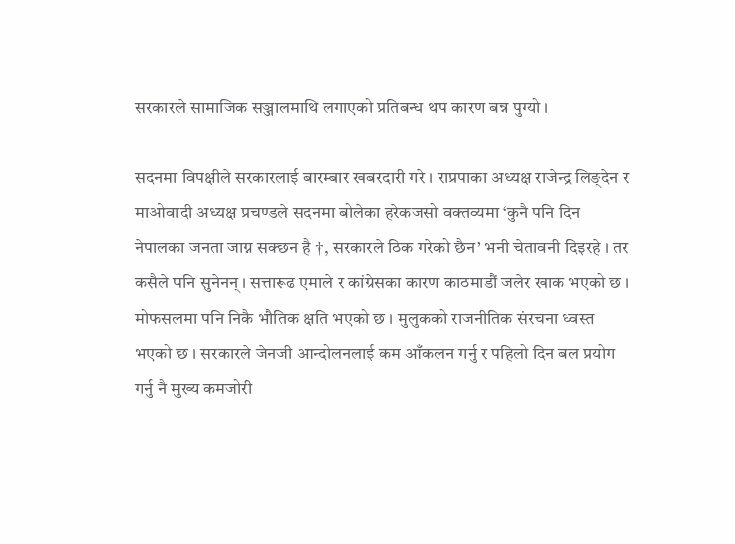सरकारले सामाजिक सञ्जालमाथि लगाएको प्रतिबन्ध थप कारण बन्न पुग्यो ।

सदनमा विपक्षीले सरकारलाई बारम्बार खबरदारी गरे । राप्रपाका अध्यक्ष राजेन्द्र लिङ्देन र माओवादी अध्यक्ष प्रचण्डले सदनमा बोलेका हरेकजसो वक्तव्यमा ‘कुनै पनि दिन नेपालका जनता जाग्न सक्छन है †, सरकारले ठिक गरेको छैन’ भनी चेतावनी दिइरहे । तर कसैले पनि सुनेनन् । सत्तारूढ एमाले र कांग्रेसका कारण काठमाडौं जलेर खाक भएको छ । मोफसलमा पनि निकै भौतिक क्षति भएको छ । मुलुकको राजनीतिक संरचना ध्वस्त भएको छ । सरकारले जेनजी आन्दोलनलाई कम आँकलन गर्नु र पहिलो दिन बल प्रयोग गर्नु नै मुख्य कमजोरी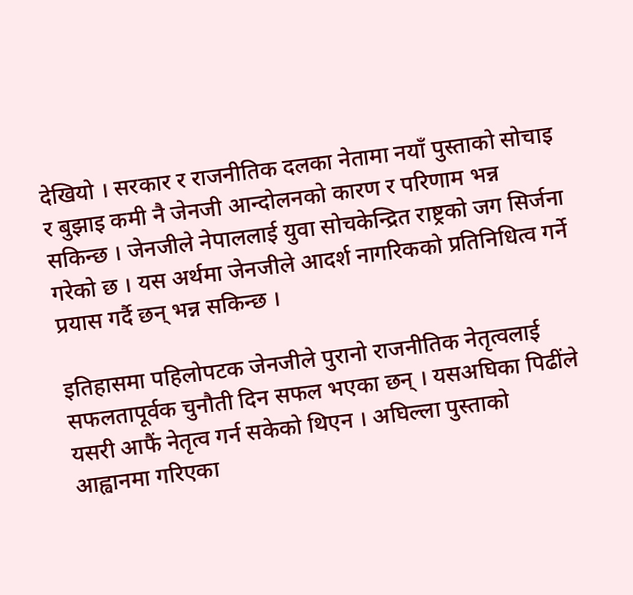देखियो । सरकार र राजनीतिक दलका नेतामा नयाँ पुस्ताको सोचाइ र बुझाइ कमी नै जेनजी आन्दोलनको कारण र परिणाम भन्न सकिन्छ । जेनजीले नेपाललाई युवा सोचकेन्द्रित राष्ट्रको जग सिर्जना गरेको छ । यस अर्थमा जेनजीले आदर्श नागरिकको प्रतिनिधित्व गर्ने प्रयास गर्दै छन् भन्न सकिन्छ ।

इतिहासमा पहिलोपटक जेनजीले पुरानो राजनीतिक नेतृत्वलाई सफलतापूर्वक चुनौती दिन सफल भएका छन् । यसअघिका पिढींले यसरी आफैं नेतृत्व गर्न सकेको थिएन । अघिल्ला पुस्ताको आह्वानमा गरिएका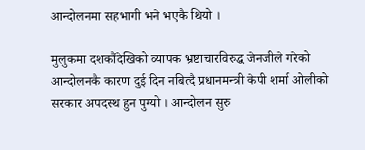आन्दोलनमा सहभागी भने भएकै थियो ।

मुलुकमा दशकौंदेखिको व्यापक भ्रष्टाचारविरुद्ध जेनजीले गरेको आन्दोलनकै कारण दुई दिन नबित्दै प्रधानमन्त्री केपी शर्मा ओलीको सरकार अपदस्थ हुन पुग्यो । आन्दोलन सुरु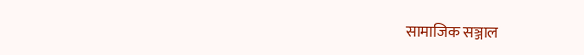सामाजिक सञ्जाल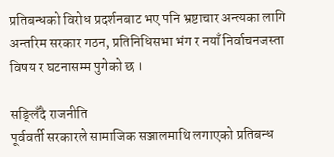प्रतिबन्धको विरोध प्रदर्शनबाट भए पनि भ्रष्टाचार अन्त्यका लागि अन्तरिम सरकार गठन, प्रतिनिधिसभा भंग र नयाँ निर्वाचनजस्ता विषय र घटनासम्म पुगेको छ ।

सङ्लिँदै राजनीति
पूर्ववर्ती सरकारले सामाजिक सञ्जालमाथि लगाएको प्रतिबन्ध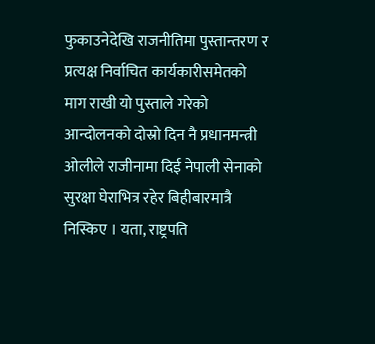फुकाउनेदेखि राजनीतिमा पुस्तान्तरण र प्रत्यक्ष निर्वाचित कार्यकारीसमेतको माग राखी यो पुस्ताले गरेको आन्दोलनको दोस्रो दिन नै प्रधानमन्त्री ओलीले राजीनामा दिई नेपाली सेनाको सुरक्षा घेराभित्र रहेर बिहीबारमात्रै निस्किए । यता, राष्ट्रपति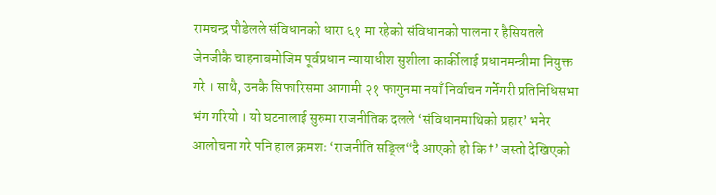रामचन्द्र पौडेलले संविधानको धारा ६१ मा रहेको संविधानको पालना र हैसियतले जेनजीकै चाहनाबमोजिम पूर्वप्रधान न्यायाधीश सुशीला कार्कीलाई प्रधानमन्त्रीमा नियुक्त गरे । साथै, उनकै सिफारिसमा आगामी २१ फागुनमा नयाँ निर्वाचन गर्नेगरी प्रतिनिधिसभा भंग गरियो । यो घटनालाई सुरुमा राजनीतिक दलले ‘संविधानमाथिको प्रहार’ भनेर आलोचना गरे पनि हाल क्रमशः ‘राजनीति सङ्लि“दै आएको हो कि †’ जस्तो देखिएको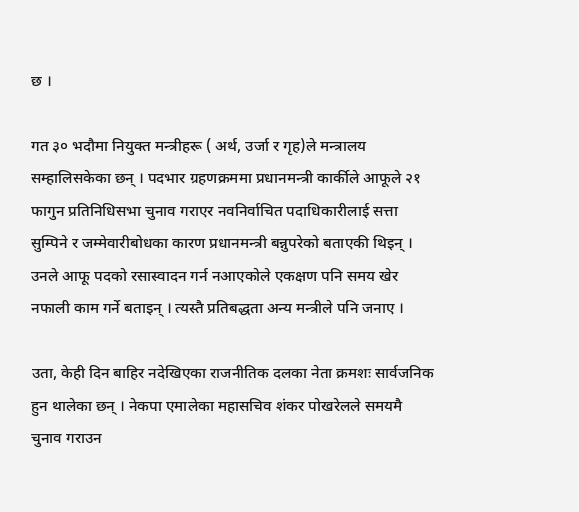छ ।

गत ३० भदौमा नियुक्त मन्त्रीहरू ( अर्थ, उर्जा र गृह)ले मन्त्रालय सम्हालिसकेका छन् । पदभार ग्रहणक्रममा प्रधानमन्त्री कार्कीले आफूले २१ फागुन प्रतिनिधिसभा चुनाव गराएर नवनिर्वाचित पदाधिकारीलाई सत्ता सुम्पिने र जम्मेवारीबोधका कारण प्रधानमन्त्री बन्नुपरेको बताएकी थिइन् । उनले आफू पदको रसास्वादन गर्न नआएकोले एकक्षण पनि समय खेर नफाली काम गर्ने बताइन् । त्यस्तै प्रतिबद्धता अन्य मन्त्रीले पनि जनाए ।

उता, केही दिन बाहिर नदेखिएका राजनीतिक दलका नेता क्रमशः सार्वजनिक हुन थालेका छन् । नेकपा एमालेका महासचिव शंकर पोखरेलले समयमै चुनाव गराउन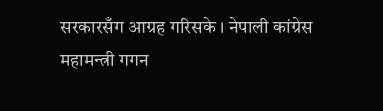सरकारसँग आग्रह गरिसके । नेपाली कांग्रेस महामन्त्री गगन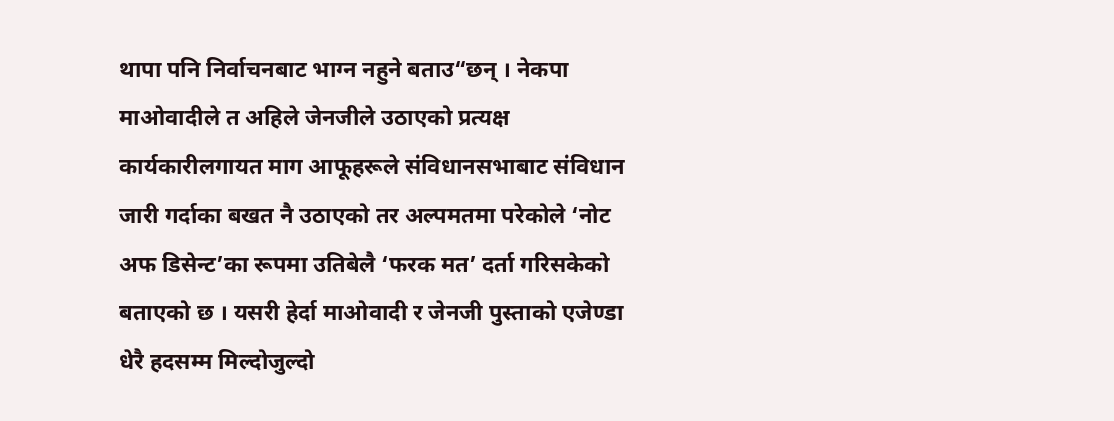थापा पनि निर्वाचनबाट भाग्न नहुने बताउ“छन् । नेकपा माओवादीले त अहिले जेनजीले उठाएको प्रत्यक्ष कार्यकारीलगायत माग आफूहरूले संविधानसभाबाट संविधान जारी गर्दाका बखत नै उठाएको तर अल्पमतमा परेकोले ‘नोट अफ डिसेन्ट’का रूपमा उतिबेलै ‘फरक मत’ दर्ता गरिसकेको बताएको छ । यसरी हेर्दा माओवादी र जेनजी पुस्ताको एजेण्डा धेरै हदसम्म मिल्दोजुल्दो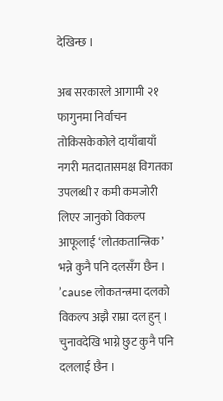देखिन्छ ।

अब सरकारले आगामी २१ फागुनमा निर्वाचन तोकिसकेकोले दायाँबायाँ नगरी मतदातासमक्ष विगतका उपलब्धी र कमी कमजोरी लिएर जानुको विकल्प आफूलाई ‘लोतकतान्त्रिक’ भन्ने कुनै पनि दलसँग छैन । ’cause लोकतन्त्रमा दलको विकल्प अझै राम्रा दल हुन् । चुनावदेखि भाग्ने छुट कुनै पनि दललाई छैन ।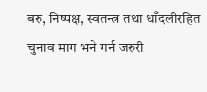बरु, निष्पक्ष, स्वतन्त्र तथा धाँदलीरहित चुनाव माग भने गर्न जरुरी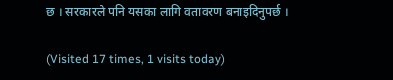छ । सरकारले पनि यसका लागि वतावरण बनाइदिनुपर्छ ।

(Visited 17 times, 1 visits today)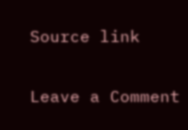Source link

Leave a Comment